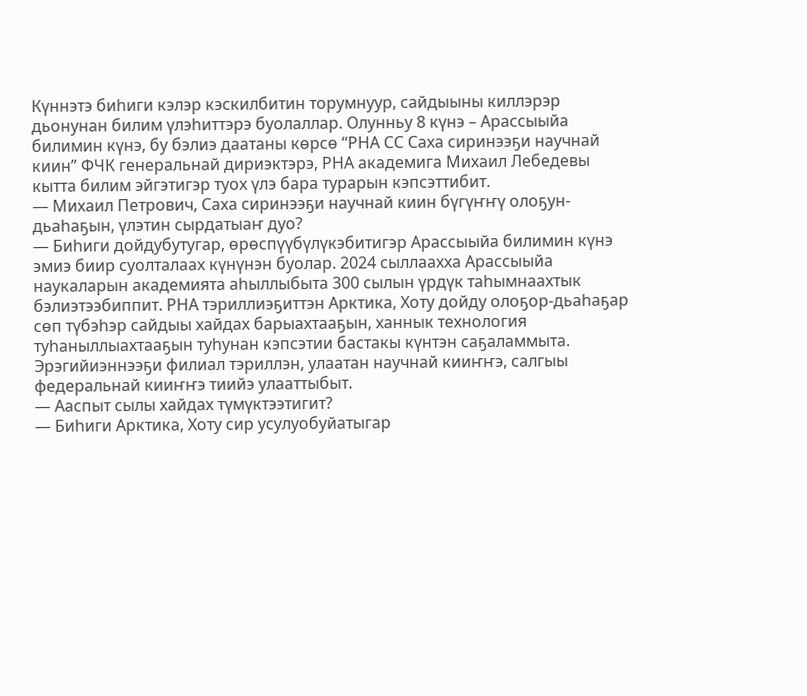Күннэтэ биһиги кэлэр кэскилбитин торумнуур, сайдыыны киллэрэр дьонунан билим үлэһиттэрэ буолаллар. Олунньу 8 күнэ – Арассыыйа билимин күнэ, бу бэлиэ даатаны көрсө “РНА СС Саха сиринээҕи научнай киин” ФЧК генеральнай дириэктэрэ, РНА академига Михаил Лебедевы кытта билим эйгэтигэр туох үлэ бара турарын кэпсэттибит.
— Михаил Петрович, Саха сиринээҕи научнай киин бүгүҥҥү олоҕун-дьаһаҕын, үлэтин сырдатыаҥ дуо?
— Биһиги дойдубутугар, өрөспүүбүлүкэбитигэр Арассыыйа билимин күнэ эмиэ биир суолталаах күнүнэн буолар. 2024 сыллаахха Арассыыйа наукаларын академията аһыллыбыта 300 сылын үрдүк таһымнаахтык бэлиэтээбиппит. РНА тэриллиэҕиттэн Арктика, Хоту дойду олоҕор-дьаһаҕар сөп түбэһэр сайдыы хайдах барыахтааҕын, ханнык технология туһаныллыахтааҕын туһунан кэпсэтии бастакы күнтэн саҕаламмыта. Эрэгийиэннээҕи филиал тэриллэн, улаатан научнай кииҥҥэ, салгыы федеральнай кииҥҥэ тиийэ улааттыбыт.
— Ааспыт сылы хайдах түмүктээтигит?
— Биһиги Арктика, Хоту сир усулуобуйатыгар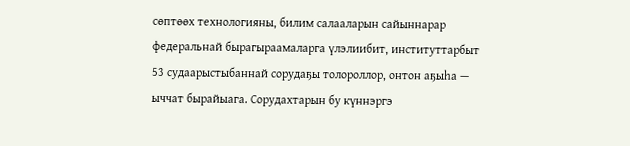сөптөөх технологияны, билим салааларын сайыннарар федеральнай бырагыраамаларга үлэлиибит, институттарбыт 53 судаарыстыбаннай сорудаҕы толороллор, онтон аҕыһа — ыччат бырайыага. Сорудахтарын бу күннэргэ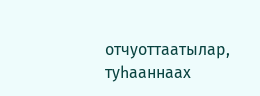отчуоттаатылар, туһааннаах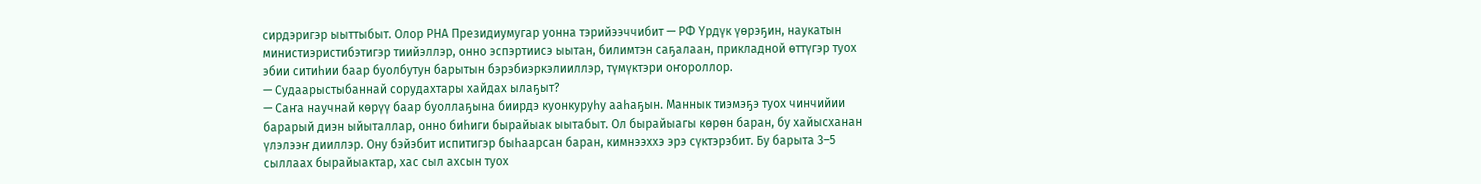сирдэригэр ыыттыбыт. Олор РНА Президиумугар уонна тэрийээччибит — РФ Үрдүк үөрэҕин, наукатын министиэристибэтигэр тиийэллэр, онно эспэртиисэ ыытан, билимтэн саҕалаан, прикладной өттүгэр туох эбии ситиһии баар буолбутун барытын бэрэбиэркэлииллэр, түмүктэри оҥороллор.
— Судаарыстыбаннай сорудахтары хайдах ылаҕыт?
— Саҥа научнай көрүү баар буоллаҕына биирдэ куонкуруһу ааһаҕын. Маннык тиэмэҕэ туох чинчийии барарый диэн ыйыталлар, онно биһиги бырайыак ыытабыт. Ол бырайыагы көрөн баран, бу хайысханан үлэлээҥ дииллэр. Ону бэйэбит испитигэр быһаарсан баран, кимнээххэ эрэ сүктэрэбит. Бу барыта 3–5 сыллаах бырайыактар, хас сыл ахсын туох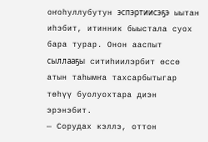оҥоһуллубутун эспэртиисэҕэ ыытан иһэбит, итинник быыстала суох бара турар. Онон ааспыт сыллааҕы ситиһиилэрбит өссө атын таһымҥа тахсарбытыгар төһүү буолуохтара диэн эрэнэбит.
— Сорудах кэллэ, оттон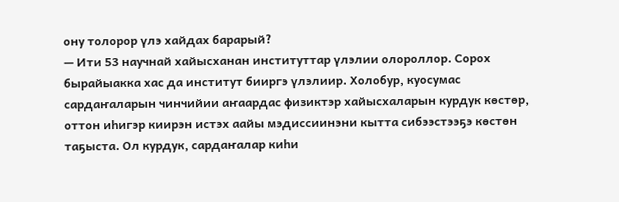ону толорор үлэ хайдах барарый?
— Ити 53 научнай хайысханан институттар үлэлии олороллор. Сорох бырайыакка хас да институт бииргэ үлэлиир. Холобур, куосумас сардаҥаларын чинчийии аҥаардас физиктэр хайысхаларын курдук көстөр, оттон иһигэр киирэн истэх аайы мэдиссиинэни кытта сибээстээҕэ көстөн таҕыста. Ол курдук, сардаҥалар киһи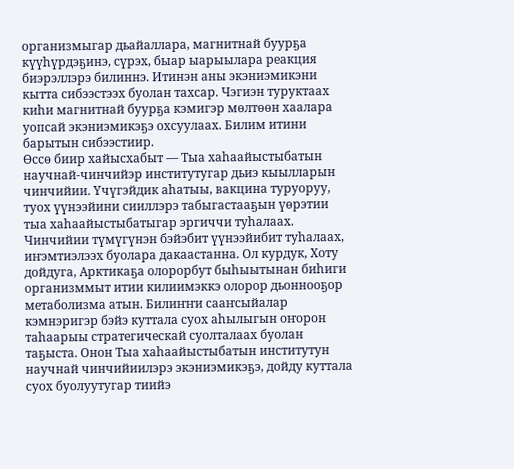организмыгар дьайаллара, магнитнай буурҕа күүһүрдэҕинэ, сүрэх, быар ыарыылара реакция биэрэллэрэ билиннэ. Итинэн аны экэниэмикэни кытта сибээстээх буолан тахсар. Чэгиэн туруктаах киһи магнитнай буурҕа кэмигэр мөлтөөн хаалара уопсай экэниэмикэҕэ охсуулаах. Билим итини барытын сибээстиир.
Өссө биир хайысхабыт — Тыа хаһаайыстыбатын научнай-чинчийэр институтугар дьиэ кыылларын чинчийии. Үчүгэйдик аһатыы, вакцина туруоруу, туох үүнээйини сииллэрэ табыгастааҕын үөрэтии тыа хаһаайыстыбатыгар эргиччи туһалаах. Чинчийии түмүгүнэн бэйэбит үүнээйибит туһалаах, иҥэмтиэлээх буолара дакаастанна. Ол курдук, Хоту дойдуга, Арктикаҕа олорорбут быһыытынан биһиги организммыт итии килиимэккэ олорор дьоннооҕор метаболизма атын. Билиҥҥи сааҥсыйалар кэмнэригэр бэйэ куттала суох аһылыгын оҥорон таһаарыы стратегическай суолталаах буолан таҕыста. Онон Тыа хаһаайыстыбатын институтун научнай чинчийиилэрэ экэниэмикэҕэ, дойду куттала суох буолуутугар тиийэ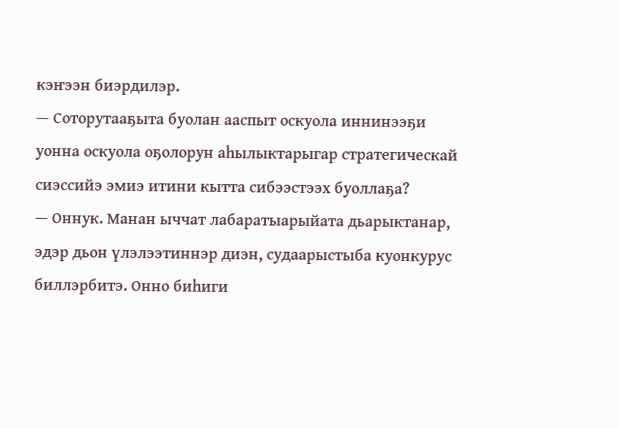кэҥээн биэрдилэр.
— Соторутааҕыта буолан ааспыт оскуола иннинээҕи уонна оскуола оҕолорун аһылыктарыгар стратегическай сиэссийэ эмиэ итини кытта сибээстээх буоллаҕа?
— Оннук. Манан ыччат лабаратыарыйата дьарыктанар, эдэр дьон үлэлээтиннэр диэн, судаарыстыба куонкурус биллэрбитэ. Онно биһиги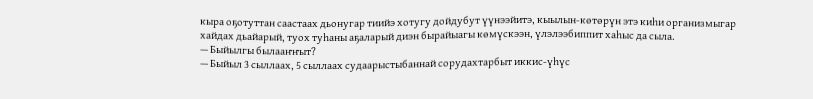кыра оҕотуттан саастаах дьонугар тиийэ хотугу дойдубут үүнээйитэ, кыылын-көтөрүн этэ киһи организмыгар хайдах дьайарый, туох туһаны аҕаларый диэн бырайыагы көмүскээн, үлэлээбиппит хаһыс да сыла.
— Быйылгы былааҥҥыт?
— Быйыл 3 сыллаах, 5 сыллаах судаарыстыбаннай сорудахтарбыт иккис-үһүс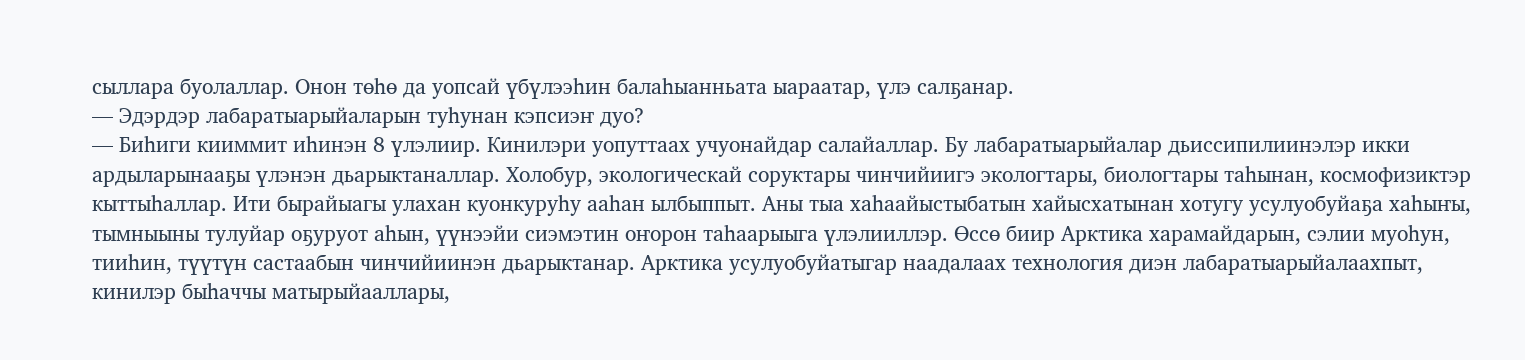сыллара буолаллар. Онон төһө да уопсай үбүлээһин балаһыанньата ыараатар, үлэ салҕанар.
— Эдэрдэр лабаратыарыйаларын туһунан кэпсиэҥ дуо?
— Биһиги кииммит иһинэн 8 үлэлиир. Кинилэри уопуттаах учуонайдар салайаллар. Бу лабаратыарыйалар дьиссипилиинэлэр икки ардыларынааҕы үлэнэн дьарыктаналлар. Холобур, экологическай соруктары чинчийиигэ экологтары, биологтары таһынан, космофизиктэр кыттыһаллар. Ити бырайыагы улахан куонкуруһу ааһан ылбыппыт. Аны тыа хаһаайыстыбатын хайысхатынан хотугу усулуобуйаҕа хаһыҥы, тымныыны тулуйар оҕуруот аһын, үүнээйи сиэмэтин оҥорон таһаарыыга үлэлииллэр. Өссө биир Арктика харамайдарын, сэлии муоһун, тииһин, түүтүн састаабын чинчийиинэн дьарыктанар. Арктика усулуобуйатыгар наадалаах технология диэн лабаратыарыйалаахпыт, кинилэр быһаччы матырыйааллары,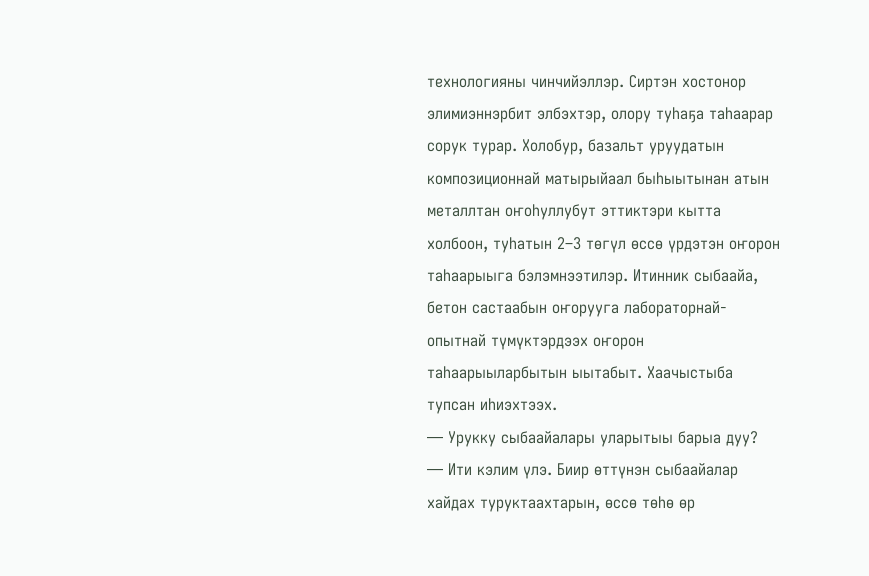технологияны чинчийэллэр. Сиртэн хостонор элимиэннэрбит элбэхтэр, олору туһаҕа таһаарар сорук турар. Холобур, базальт уруудатын композиционнай матырыйаал быһыытынан атын металлтан оҥоһуллубут эттиктэри кытта холбоон, туһатын 2–3 төгүл өссө үрдэтэн оҥорон таһаарыыга бэлэмнээтилэр. Итинник сыбаайа, бетон састаабын оҥорууга лабораторнай-опытнай түмүктэрдээх оҥорон таһаарыыларбытын ыытабыт. Хаачыстыба тупсан иһиэхтээх.
— Урукку сыбаайалары уларытыы барыа дуу?
— Ити кэлим үлэ. Биир өттүнэн сыбаайалар хайдах туруктаахтарын, өссө төһө өр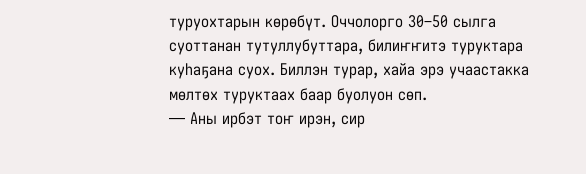туруохтарын көрөбүт. Оччолорго 30–50 сылга суоттанан тутуллубуттара, билиҥҥитэ туруктара куһаҕана суох. Биллэн турар, хайа эрэ учаастакка мөлтөх туруктаах баар буолуон сөп.
— Аны ирбэт тоҥ ирэн, сир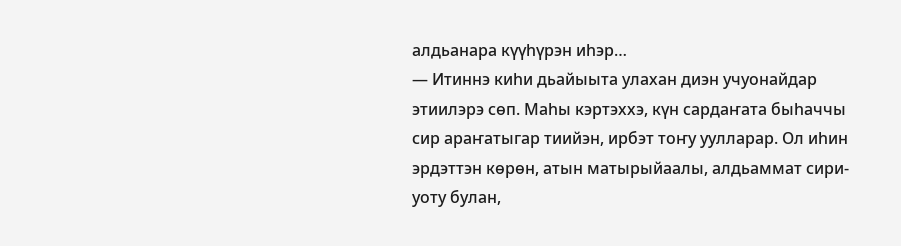алдьанара күүһүрэн иһэр…
— Итиннэ киһи дьайыыта улахан диэн учуонайдар этиилэрэ сөп. Маһы кэртэххэ, күн сардаҥата быһаччы сир араҥатыгар тиийэн, ирбэт тоҥу уулларар. Ол иһин эрдэттэн көрөн, атын матырыйаалы, алдьаммат сири-уоту булан,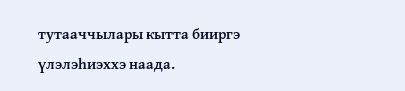тутааччылары кытта бииргэ үлэлэһиэххэ наада.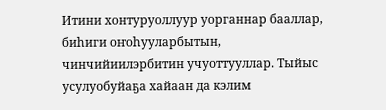Итини хонтуруоллуур уорганнар бааллар, биһиги оҥоһууларбытын, чинчийиилэрбитин учуоттууллар. Тыйыс усулуобуйаҕа хайаан да кэлим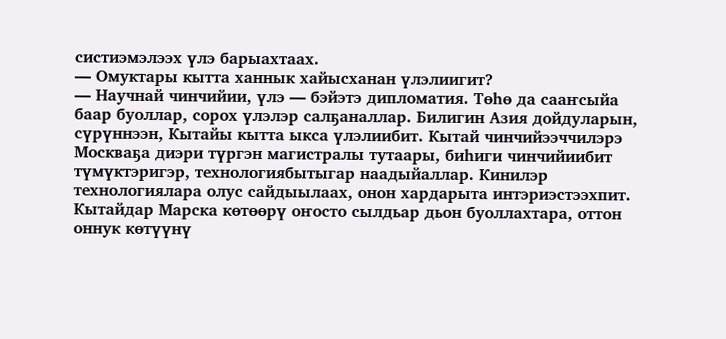систиэмэлээх үлэ барыахтаах.
— Омуктары кытта ханнык хайысханан үлэлиигит?
— Научнай чинчийии, үлэ — бэйэтэ дипломатия. Төһө да сааҥсыйа баар буоллар, сорох үлэлэр салҕаналлар. Билигин Азия дойдуларын, сүрүннээн, Кытайы кытта ыкса үлэлиибит. Кытай чинчийээччилэрэ Москваҕа диэри түргэн магистралы тутаары, биһиги чинчийиибит түмүктэригэр, технологиябытыгар наадыйаллар. Кинилэр технологиялара олус сайдыылаах, онон хардарыта интэриэстээхпит. Кытайдар Марска көтөөрү оҥосто сылдьар дьон буоллахтара, оттон оннук көтүүнү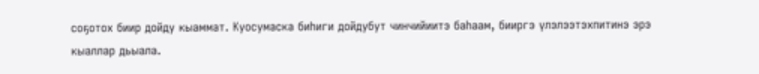соҕотох биир дойду кыаммат. Куосумаска биһиги дойдубут чинчийиитэ баһаам, бииргэ үлэлээтэхпитинэ эрэ кыаллар дьыала.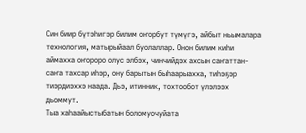Син биир бүтэһигэр билим оҥорбут түмүгэ, айбыт ньымалара технология, матырыйаал буолаллар. Онон билим киһи аймахха оҥороро олус элбэх, чинчийдэх ахсын саҥаттан-саҥа тахсар иһэр, ону барытын быһаарыахха, тиһэҕэр тиэрдиэххэ наада. Дьэ, итинник, тохтообот үлэлээх дьоммут.
Тыа хаһаайыстыбатын боломуочуйата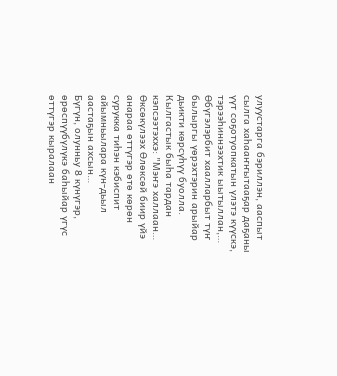улуустарга бэриллэн, ааспыт сылга хаһааҥҥытааҕар даҕаны үүт соҕотуопкатын үлэтэ күүскэ, тэрээһиннээхтик ыытыллан,…
Өбүгэлэрбит хаалларбыт түҥ былыргы үөрэхтэрин арыйар дьикти көрсүһүү буолла. Кылгастык быһа тардан кэпсээтэххэ: "Мэҥэ халлаан…
Өксөкүлээх Өлөксөй биир үйэ анараа өттүгэр өтө көрөн сурукка тиһэн кэбиспит айымньылара күн-дьыл аастаҕын ахсын…
Бүгүн, олунньу 8 күнүгэр, өрөспүүбүлүкэ баһыйар үгүс өттүгэр кыралаан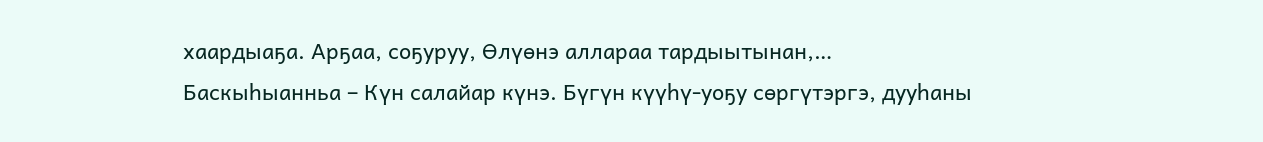хаардыаҕа. Арҕаа, соҕуруу, Өлүөнэ аллараа тардыытынан,…
Баскыһыанньа – Күн салайар күнэ. Бүгүн күүһү-уоҕу сөргүтэргэ, дууһаны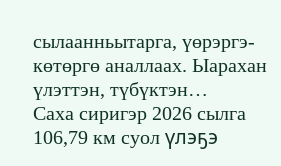сылаанньытарга, үөрэргэ-көтөргө аналлаах. Ыарахан үлэттэн, түбүктэн…
Саха сиригэр 2026 сылга 106,79 км суол үлэҕэ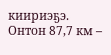киириэҕэ. Онтон 87,7 км –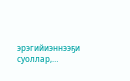эрэгийиэннээҕи суоллар,…